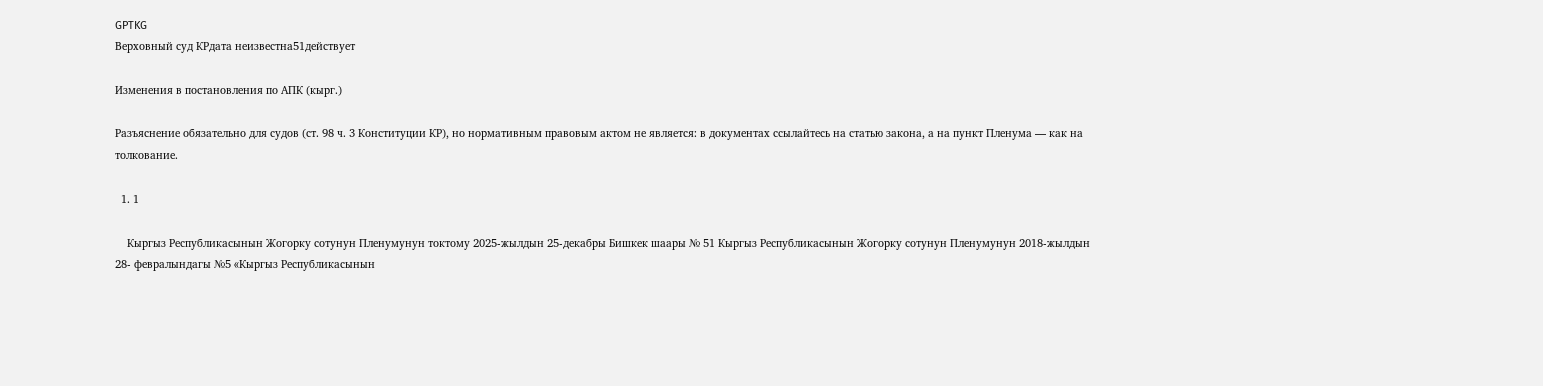GPTKG
Верховный суд КРдата неизвестна51действует

Изменения в постановления по АПК (кырг.)

Разъяснение обязательно для судов (ст. 98 ч. 3 Конституции КР), но нормативным правовым актом не является: в документах ссылайтесь на статью закона, а на пункт Пленума — как на толкование.

  1. 1

    Кыргыз Республикасынын Жогорку сотунун Пленумунун токтому 2025-жылдын 25-декабры Бишкек шаары № 51 Кыргыз Республикасынын Жогорку сотунун Пленумунун 2018-жылдын 28- февралындагы №5 «Кыргыз Республикасынын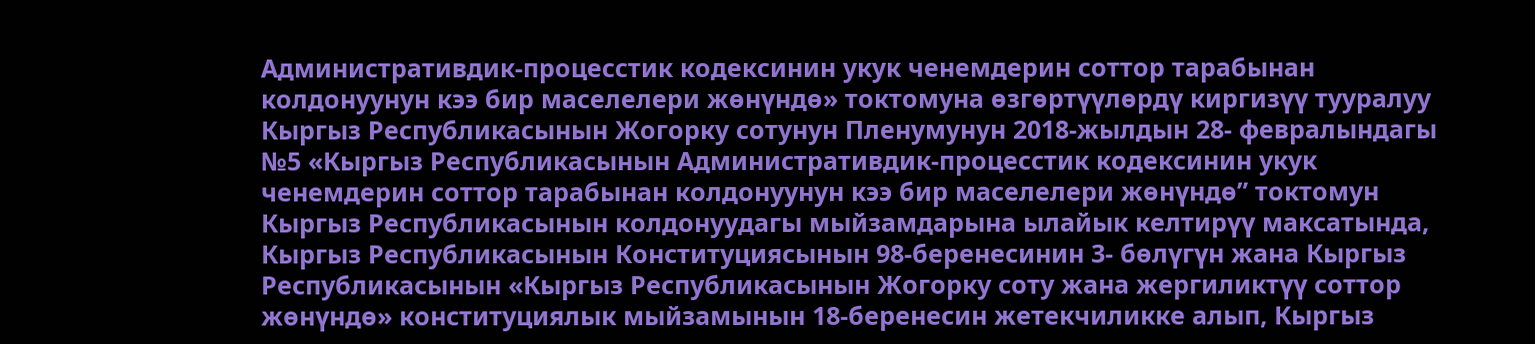Административдик-процесстик кодексинин укук ченемдерин соттор тарабынан колдонуунун кээ бир маселелери жөнүндө» токтомуна өзгөртүүлөрдү киргизүү тууралуу Кыргыз Республикасынын Жогорку сотунун Пленумунун 2018-жылдын 28- февралындагы №5 «Кыргыз Республикасынын Административдик-процесстик кодексинин укук ченемдерин соттор тарабынан колдонуунун кээ бир маселелери жөнүндө” токтомун Кыргыз Республикасынын колдонуудагы мыйзамдарына ылайык келтирүү максатында, Кыргыз Республикасынын Конституциясынын 98-беренесинин 3- бөлүгүн жана Кыргыз Республикасынын «Кыргыз Республикасынын Жогорку соту жана жергиликтүү соттор жөнүндө» конституциялык мыйзамынын 18-беренесин жетекчиликке алып, Кыргыз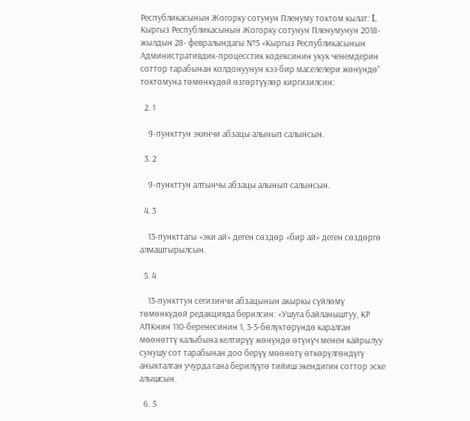Республикасынын Жогорку сотунун Пленуму токтом кылат: I. Кыргыз Республикасынын Жогорку сотунун Пленумунун 2018-жылдын 28- февралындагы №5 «Кыргыз Республикасынын Административдик-процесстик кодексинин укук ченемдерин соттор тарабынан колдонуунун кээ бир маселелери жөнүндө” токтомуна төмөнкүдөй өзгөртүүлөр киргизилсин:

  2. 1

    9-пункттун экинчи абзацы алынып салынсын.

  3. 2

    9-пункттун алтынчы абзацы алынып салынсын.

  4. 3

    13-пункттагы «эки ай» деген сөздөр «бир ай» деген сөздөргө алмаштырылсын.

  5. 4

    13-пункттун сегизинчи абзацынын акыркы сүйлөмү төмөнкүдөй редакцияда берилсин: «Ушуга байланыштуу, КР АПКнин 110-беренесинин 1, 3-5-бөлүктөрүндө каралган мөөнөттү калыбына келтирүү жөнүндө өтүнүч менен кайрылуу сунушу сот тарабынан доо берүү мөөнөтү өткөрүлгөндүгү аныкталган учурда гана берилүүгө тийиш экендигин соттор эске алышсын.

  6. 5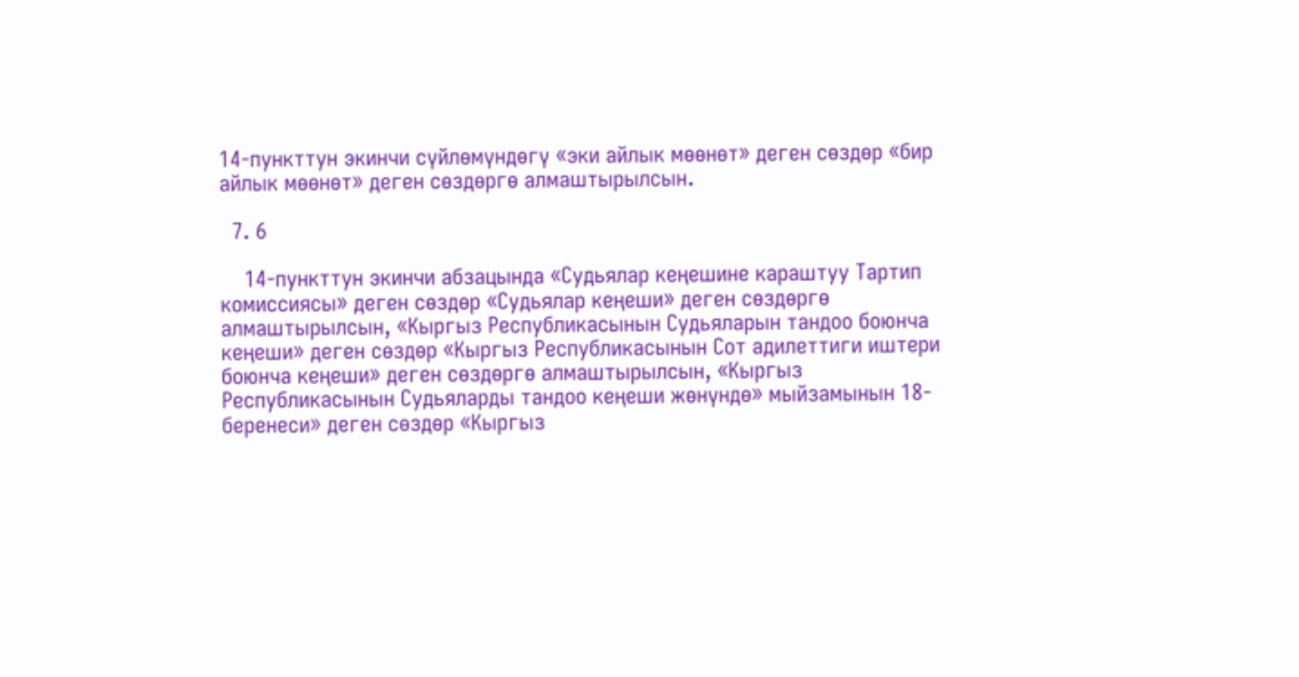14-пункттун экинчи сүйлөмүндөгү «эки айлык мөөнөт» деген сөздөр «бир айлык мөөнөт» деген сөздөргө алмаштырылсын.

  7. 6

    14-пункттун экинчи абзацында «Судьялар кеңешине караштуу Тартип комиссиясы» деген сөздөр «Судьялар кеңеши» деген сөздөргө алмаштырылсын, «Кыргыз Республикасынын Судьяларын тандоо боюнча кеңеши» деген сөздөр «Кыргыз Республикасынын Сот адилеттиги иштери боюнча кеңеши» деген сөздөргө алмаштырылсын, «Кыргыз Республикасынын Судьяларды тандоо кеңеши жөнүндө» мыйзамынын 18-беренеси» деген сөздөр «Кыргыз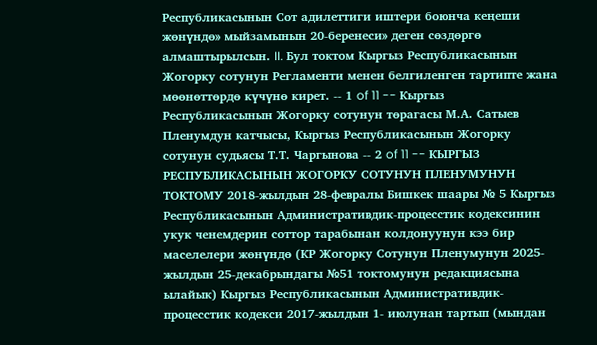Республикасынын Сот адилеттиги иштери боюнча кеңеши жөнүндө» мыйзамынын 20-беренеси» деген сөздөргө алмаштырылсын. II. Бул токтом Кыргыз Республикасынын Жогорку сотунун Регламенти менен белгиленген тартипте жана мөөнөттөрдө күчүнө кирет. -- 1 of 11 -- Кыргыз Республикасынын Жогорку сотунун төрагасы М.А. Сатыев Пленумдун катчысы, Кыргыз Республикасынын Жогорку сотунун судьясы Т.Т. Чаргынова -- 2 of 11 -- КЫРГЫЗ РЕСПУБЛИКАСЫНЫН ЖОГОРКУ СОТУНУН ПЛЕНУМУНУН ТОКТОМУ 2018-жылдын 28-февралы Бишкек шаары № 5 Кыргыз Республикасынын Административдик-процесстик кодексинин укук ченемдерин соттор тарабынан колдонуунун кээ бир маселелери жөнүндө (КР Жогорку Сотунун Пленумунун 2025-жылдын 25-декабрындагы №51 токтомунун редакциясына ылайык) Кыргыз Республикасынын Административдик-процесстик кодекси 2017-жылдын 1- июлунан тартып (мындан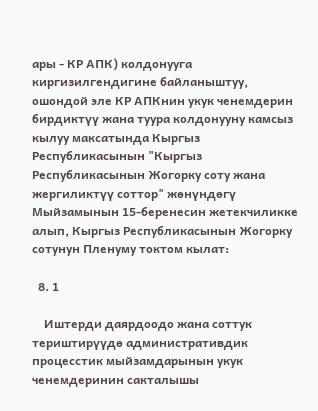ары - КР АПК) колдонууга киргизилгендигине байланыштуу, ошондой эле КР АПКнин укук ченемдерин бирдиктүү жана туура колдонууну камсыз кылуу максатында Кыргыз Республикасынын "Кыргыз Республикасынын Жогорку соту жана жергиликтүү соттор" жөнүндөгү Мыйзамынын 15-беренесин жетекчиликке алып, Кыргыз Республикасынын Жогорку сотунун Пленуму токтом кылат:

  8. 1

    Иштерди даярдоодо жана соттук териштирүүдө административдик процесстик мыйзамдарынын укук ченемдеринин сакталышы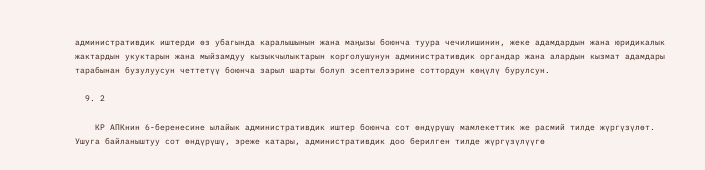административдик иштерди өз убагында каралышынын жана маңызы боюнча туура чечилишинин, жеке адамдардын жана юридикалык жактардын укуктарын жана мыйзамдуу кызыкчылыктарын корголушунун административдик органдар жана алардын кызмат адамдары тарабынан бузулуусун четтетүү боюнча зарыл шарты болуп эсептелээрине соттордун көңүлү бурулсун.

  9. 2

    КР АПКнин 6-беренесине ылайык административдик иштер боюнча сот өндүрүшү мамлекеттик же расмий тилде жүргүзүлөт. Ушуга байланыштуу сот өндүрүшү, эреже катары, административдик доо берилген тилде жүргүзүлүүгө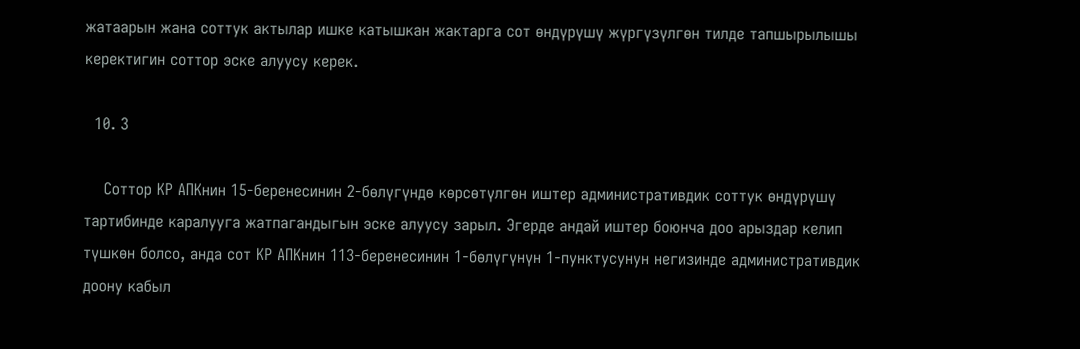жатаарын жана соттук актылар ишке катышкан жактарга сот өндүрүшү жүргүзүлгөн тилде тапшырылышы керектигин соттор эске алуусу керек.

  10. 3

    Соттор КР АПКнин 15-беренесинин 2-бөлүгүндө көрсөтүлгөн иштер административдик соттук өндүрүшү тартибинде каралууга жатпагандыгын эске алуусу зарыл. Эгерде андай иштер боюнча доо арыздар келип түшкөн болсо, анда сот КР АПКнин 113-беренесинин 1-бөлүгүнүн 1-пунктусунун негизинде административдик доону кабыл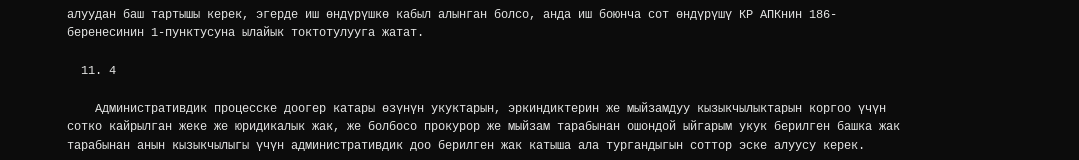алуудан баш тартышы керек, эгерде иш өндүрүшкө кабыл алынган болсо, анда иш боюнча сот өндүрүшү КР АПКнин 186-беренесинин 1-пунктусуна ылайык токтотулууга жатат.

  11. 4

    Административдик процесске доогер катары өзүнүн укуктарын, эркиндиктерин же мыйзамдуу кызыкчылыктарын коргоо үчүн сотко кайрылган жеке же юридикалык жак, же болбосо прокурор же мыйзам тарабынан ошондой ыйгарым укук берилген башка жак тарабынан анын кызыкчылыгы үчүн административдик доо берилген жак катыша ала тургандыгын соттор эске алуусу керек.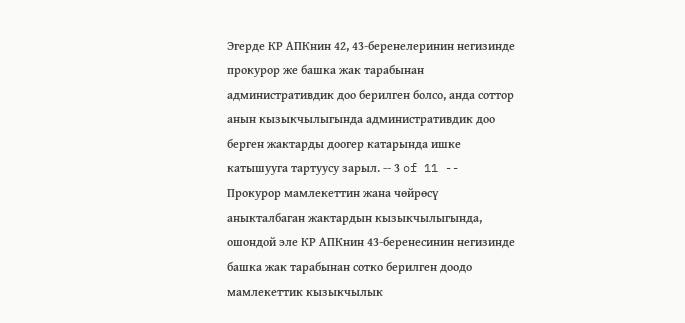Эгерде КР АПКнин 42, 43-беренелеринин негизинде прокурор же башка жак тарабынан административдик доо берилген болсо, анда соттор анын кызыкчылыгында административдик доо берген жактарды доогер катарында ишке катышууга тартуусу зарыл. -- 3 of 11 -- Прокурор мамлекеттин жана чөйрөсү аныкталбаган жактардын кызыкчылыгында, ошондой эле КР АПКнин 43-беренесинин негизинде башка жак тарабынан сотко берилген доодо мамлекеттик кызыкчылык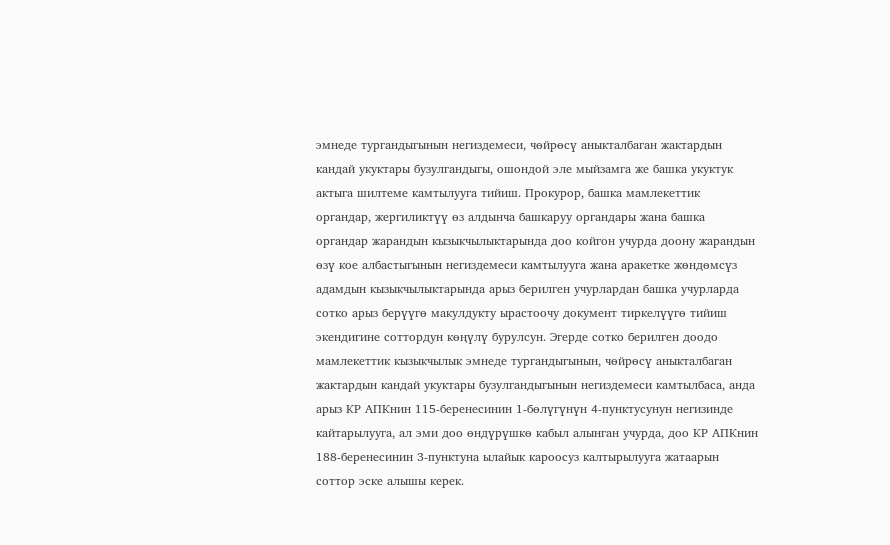эмнеде тургандыгынын негиздемеси, чөйрөсү аныкталбаган жактардын кандай укуктары бузулгандыгы, ошондой эле мыйзамга же башка укуктук актыга шилтеме камтылууга тийиш. Прокурор, башка мамлекеттик органдар, жергиликтүү өз алдынча башкаруу органдары жана башка органдар жарандын кызыкчылыктарында доо койгон учурда доону жарандын өзү кое албастыгынын негиздемеси камтылууга жана аракетке жөндөмсүз адамдын кызыкчылыктарында арыз берилген учурлардан башка учурларда сотко арыз берүүгө макулдукту ырастоочу документ тиркелүүгө тийиш экендигине соттордун көңүлү бурулсун. Эгерде сотко берилген доодо мамлекеттик кызыкчылык эмнеде тургандыгынын, чөйрөсү аныкталбаган жактардын кандай укуктары бузулгандыгынын негиздемеси камтылбаса, анда арыз КР АПКнин 115-беренесинин 1-бөлүгүнүн 4-пунктусунун негизинде кайтарылууга, ал эми доо өндүрүшкө кабыл алынган учурда, доо КР АПКнин 188-беренесинин 3-пунктуна ылайык кароосуз калтырылууга жатаарын соттор эске алышы керек.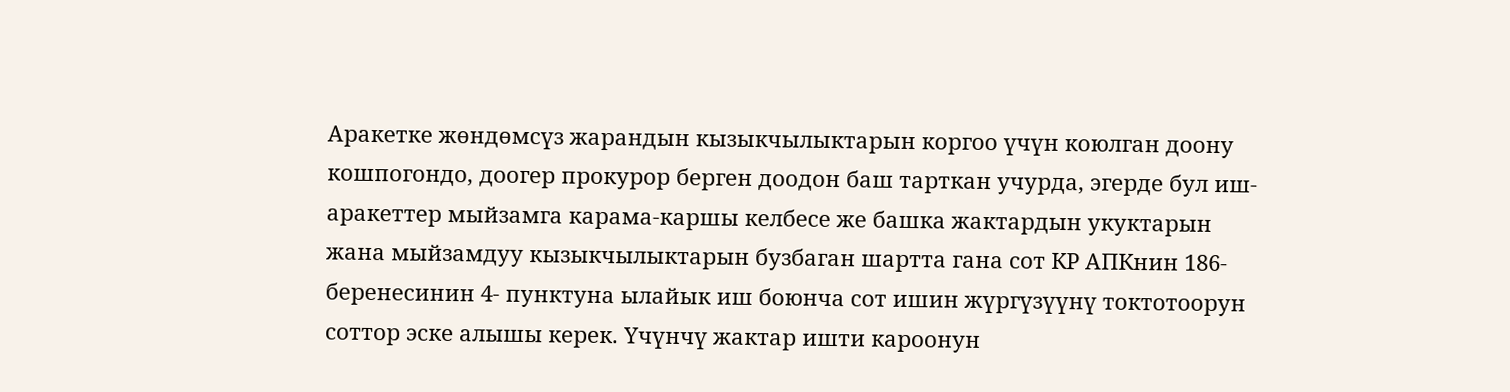Аракетке жөндөмсүз жарандын кызыкчылыктарын коргоо үчүн коюлган доону кошпогондо, доогер прокурор берген доодон баш тарткан учурда, эгерде бул иш- аракеттер мыйзамга карама-каршы келбесе же башка жактардын укуктарын жана мыйзамдуу кызыкчылыктарын бузбаган шартта гана сот КР АПКнин 186-беренесинин 4- пунктуна ылайык иш боюнча сот ишин жүргүзүүнү токтотоорун соттор эске алышы керек. Үчүнчү жактар ишти кароонун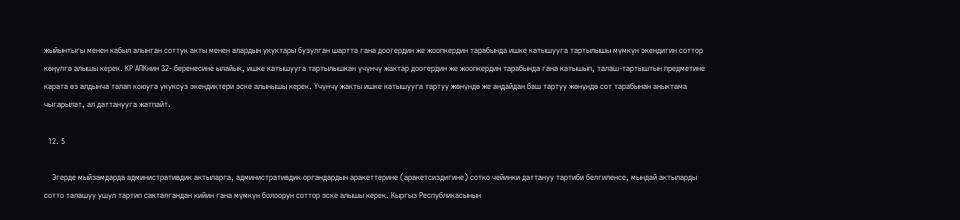жыйынтыгы менен кабыл алынган соттук акты менен алардын укуктары бузулган шартта гана доогердин же жоопкердин тарабында ишке катышууга тартылышы мүмкүн экендигин соттор көңүлгө алышы керек. КР АПКнин 32- беренесине ылайык, ишке катышууга тартылышкан үчүнчү жактар доогердин же жоопкердин тарабында гана катышып, талаш-тартыштын предметине карата өз алдынча талап коюуга укуксуз экендиктери эске алынышы керек. Үчүнчү жакты ишке катышууга тартуу жөнүндө же андайдан баш тартуу жөнүндө сот тарабынан аныктама чыгарылат, ал даттанууга жатпайт.

  12. 5

    Эгерде мыйзамдарда административдик актыларга, административдик органдардын аракеттерине (аракетсиздигине) сотко чейинки даттануу тартиби белгиленсе, мындай актыларды сотто талашуу ушул тартип сакталгандан кийин гана мүмкүн болоорун соттор эске алышы керек. Кыргыз Республикасынын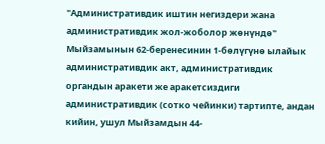"Административдик иштин негиздери жана административдик жол-жоболор жөнүндө" Мыйзамынын 62-беренесинин 1-бөлүгүнө ылайык административдик акт, административдик органдын аракети же аракетсиздиги административдик (сотко чейинки) тартипте, андан кийин, ушул Мыйзамдын 44-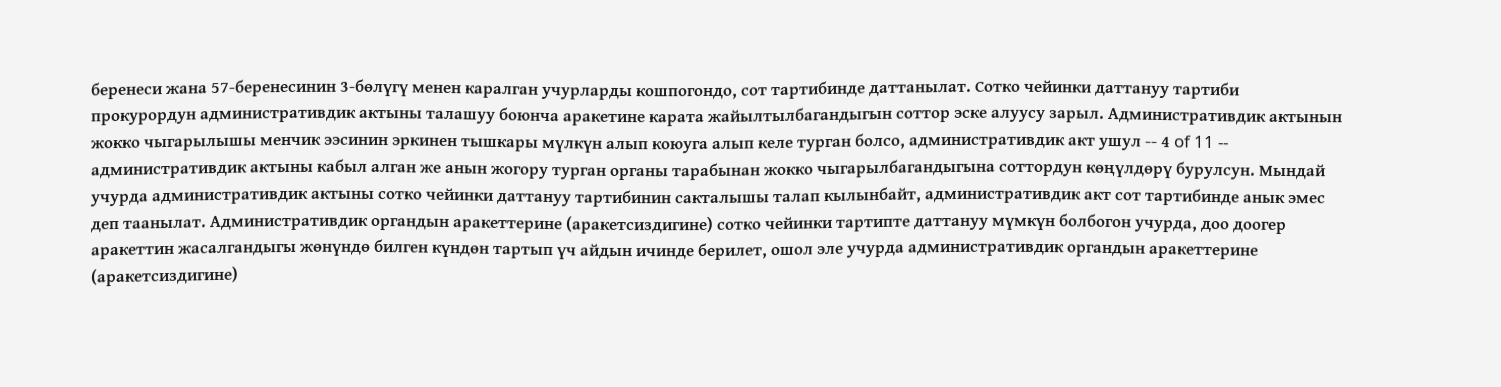беренеси жана 57-беренесинин 3-бөлүгү менен каралган учурларды кошпогондо, сот тартибинде даттанылат. Сотко чейинки даттануу тартиби прокурордун административдик актыны талашуу боюнча аракетине карата жайылтылбагандыгын соттор эске алуусу зарыл. Административдик актынын жокко чыгарылышы менчик ээсинин эркинен тышкары мүлкүн алып коюуга алып келе турган болсо, административдик акт ушул -- 4 of 11 -- административдик актыны кабыл алган же анын жогору турган органы тарабынан жокко чыгарылбагандыгына соттордун көңүлдөрү бурулсун. Мындай учурда административдик актыны сотко чейинки даттануу тартибинин сакталышы талап кылынбайт, административдик акт сот тартибинде анык эмес деп таанылат. Административдик органдын аракеттерине (аракетсиздигине) сотко чейинки тартипте даттануу мүмкүн болбогон учурда, доо доогер аракеттин жасалгандыгы жөнүндө билген күндөн тартып үч айдын ичинде берилет, ошол эле учурда административдик органдын аракеттерине (аракетсиздигине)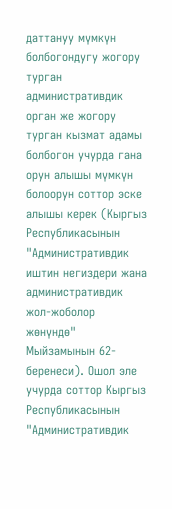даттануу мүмкүн болбогондугу жогору турган административдик орган же жогору турган кызмат адамы болбогон учурда гана орун алышы мүмкүн болоорун соттор эске алышы керек (Кыргыз Республикасынын "Административдик иштин негиздери жана административдик жол-жоболор жөнүндө" Мыйзамынын 62-беренеси). Ошол эле учурда соттор Кыргыз Республикасынын "Административдик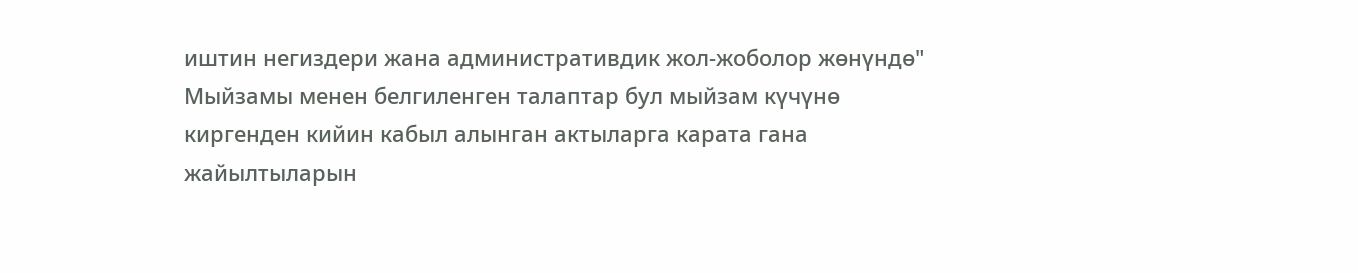иштин негиздери жана административдик жол-жоболор жөнүндө" Мыйзамы менен белгиленген талаптар бул мыйзам күчүнө киргенден кийин кабыл алынган актыларга карата гана жайылтыларын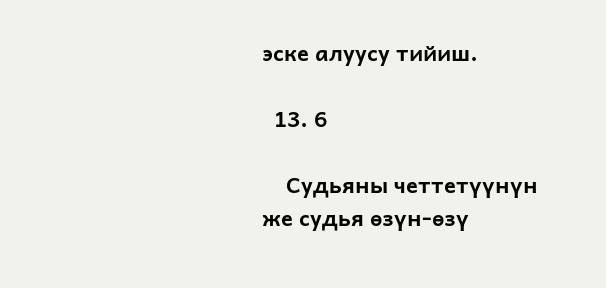эске алуусу тийиш.

  13. 6

    Судьяны четтетүүнүн же судья өзүн-өзү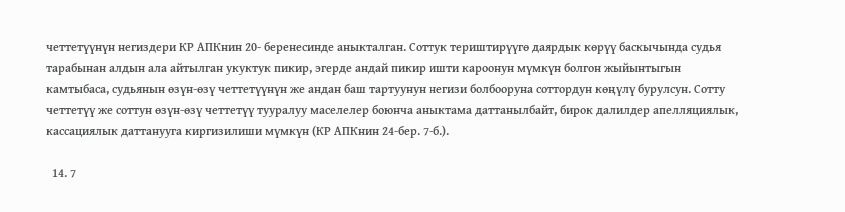четтетүүнүн негиздери КР АПКнин 20- беренесинде аныкталган. Соттук териштирүүгө даярдык көрүү баскычында судья тарабынан алдын ала айтылган укуктук пикир, эгерде андай пикир ишти кароонун мүмкүн болгон жыйынтыгын камтыбаса, судьянын өзүн-өзү четтетүүнүн же андан баш тартуунун негизи болбооруна соттордун көңүлү бурулсун. Сотту четтетүү же соттун өзүн-өзү четтетүү тууралуу маселелер боюнча аныктама даттанылбайт, бирок далилдер апелляциялык, кассациялык даттанууга киргизилиши мүмкүн (КР АПКнин 24-бер. 7-б.).

  14. 7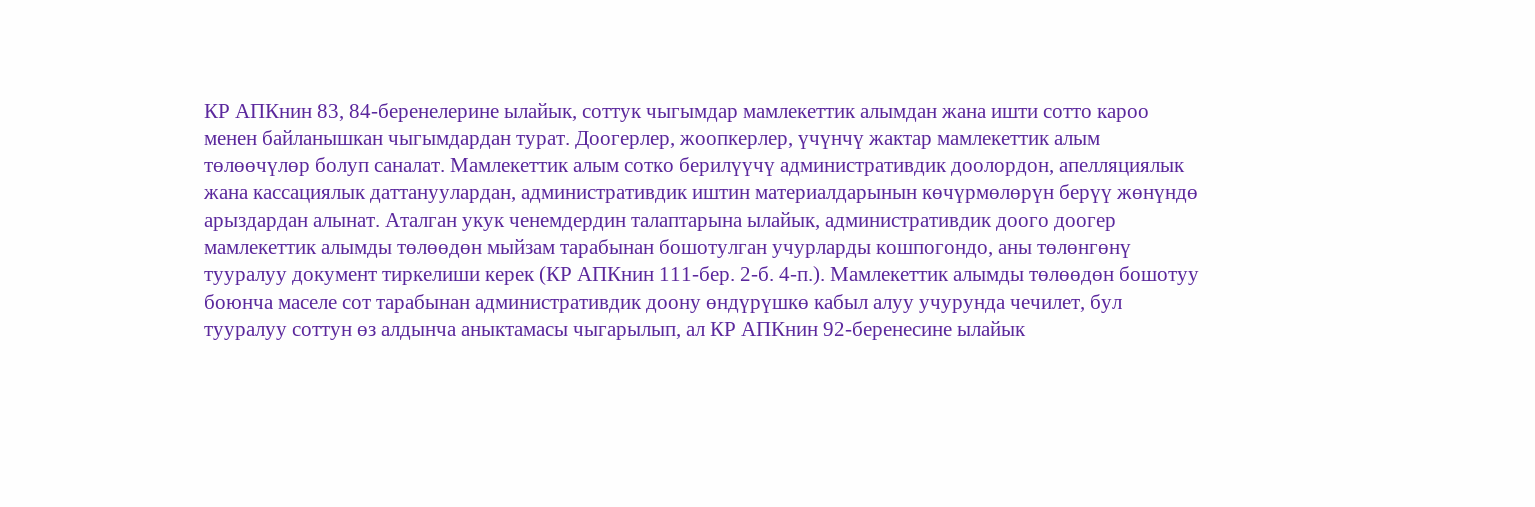КР АПКнин 83, 84-беренелерине ылайык, соттук чыгымдар мамлекеттик алымдан жана ишти сотто кароо менен байланышкан чыгымдардан турат. Доогерлер, жоопкерлер, үчүнчү жактар мамлекеттик алым төлөөчүлөр болуп саналат. Мамлекеттик алым сотко берилүүчү административдик доолордон, апелляциялык жана кассациялык даттануулардан, административдик иштин материалдарынын көчүрмөлөрүн берүү жөнүндө арыздардан алынат. Аталган укук ченемдердин талаптарына ылайык, административдик доого доогер мамлекеттик алымды төлөөдөн мыйзам тарабынан бошотулган учурларды кошпогондо, аны төлөнгөнү тууралуу документ тиркелиши керек (КР АПКнин 111-бер. 2-б. 4-п.). Мамлекеттик алымды төлөөдөн бошотуу боюнча маселе сот тарабынан административдик доону өндүрүшкө кабыл алуу учурунда чечилет, бул тууралуу соттун өз алдынча аныктамасы чыгарылып, ал КР АПКнин 92-беренесине ылайык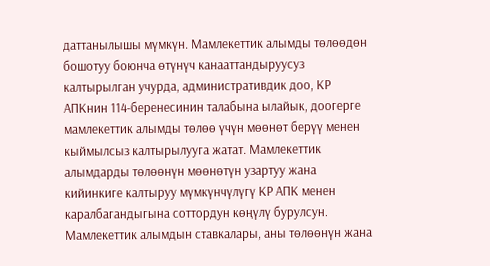даттанылышы мүмкүн. Мамлекеттик алымды төлөөдөн бошотуу боюнча өтүнүч канааттандыруусуз калтырылган учурда, административдик доо, КР АПКнин 114-беренесинин талабына ылайык, доогерге мамлекеттик алымды төлөө үчүн мөөнөт берүү менен кыймылсыз калтырылууга жатат. Мамлекеттик алымдарды төлөөнүн мөөнөтүн узартуу жана кийинкиге калтыруу мүмкүнчүлүгү КР АПК менен каралбагандыгына соттордун көңүлү бурулсун. Мамлекеттик алымдын ставкалары, аны төлөөнүн жана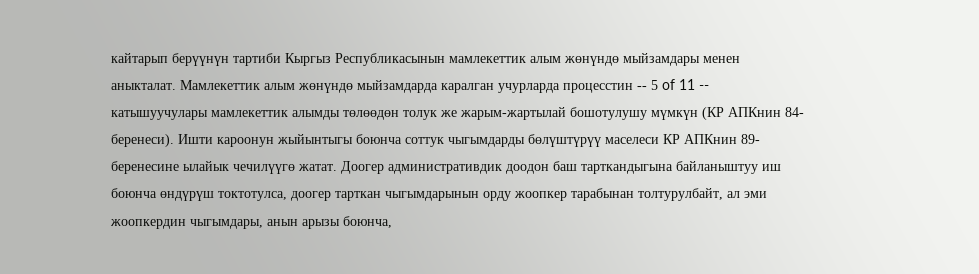кайтарып берүүнүн тартиби Кыргыз Республикасынын мамлекеттик алым жөнүндө мыйзамдары менен аныкталат. Мамлекеттик алым жөнүндө мыйзамдарда каралган учурларда процесстин -- 5 of 11 -- катышуучулары мамлекеттик алымды төлөөдөн толук же жарым-жартылай бошотулушу мүмкүн (КР АПКнин 84-беренеси). Ишти кароонун жыйынтыгы боюнча соттук чыгымдарды бөлүштүрүү маселеси КР АПКнин 89-беренесине ылайык чечилүүгө жатат. Доогер административдик доодон баш тарткандыгына байланыштуу иш боюнча өндүрүш токтотулса, доогер тарткан чыгымдарынын орду жоопкер тарабынан толтурулбайт, ал эми жоопкердин чыгымдары, анын арызы боюнча,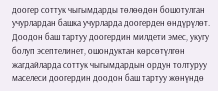доогер соттук чыгымдарды төлөөдөн бошотулган учурлардан башка учурларда доогерден өндүрүлөт. Доодон баш тартуу доогердин милдети эмес, укугу болуп эсептелинет, ошондуктан көрсөтүлгөн жагдайларда соттук чыгымдардын ордун толтуруу маселеси доогердин доодон баш тартуу жөнүндө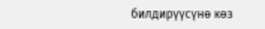билдирүүсүнө көз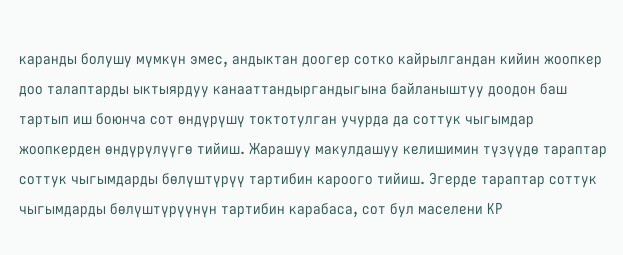каранды болушу мүмкүн эмес, андыктан доогер сотко кайрылгандан кийин жоопкер доо талаптарды ыктыярдуу канааттандыргандыгына байланыштуу доодон баш тартып иш боюнча сот өндүрүшү токтотулган учурда да соттук чыгымдар жоопкерден өндүрүлүүгө тийиш. Жарашуу макулдашуу келишимин түзүүдө тараптар соттук чыгымдарды бөлүштүрүү тартибин кароого тийиш. Эгерде тараптар соттук чыгымдарды бөлүштүрүүнүн тартибин карабаса, сот бул маселени КР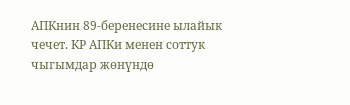АПКнин 89-беренесине ылайык чечет. КР АПКи менен соттук чыгымдар жөнүндө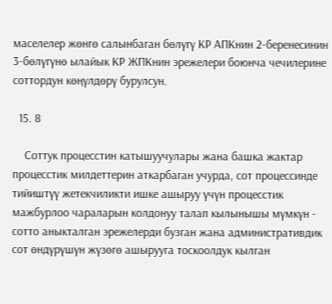маселелер жөнгө салынбаган бөлүгү КР АПКнин 2-беренесинин 3-бөлүгүнө ылайык КР ЖПКнин эрежелери боюнча чечилерине соттордун көңүлдөрү бурулсун.

  15. 8

    Соттук процесстин катышуучулары жана башка жактар процесстик милдеттерин аткарбаган учурда, сот процессинде тийиштүү жетекчиликти ишке ашыруу үчүн процесстик мажбурлоо чараларын колдонуу талап кылынышы мүмкүн - сотто аныкталган эрежелерди бузган жана административдик сот өндүрүшүн жүзөгө ашырууга тоскоолдук кылган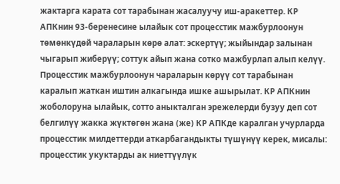жактарга карата сот тарабынан жасалуучу иш-аракеттер. КР АПКнин 93-беренесине ылайык сот процесстик мажбурлоонун төмөнкүдөй чараларын көрө алат: эскертүү; жыйындар залынан чыгарып жиберүү; соттук айып жана сотко мажбурлап алып келүү. Процесстик мажбурлоонун чараларын көрүү сот тарабынан каралып жаткан иштин алкагында ишке ашырылат. КР АПКнин жоболоруна ылайык, сотто аныкталган эрежелерди бузуу деп сот белгилүү жакка жүктөгөн жана (же) КР АПКде каралган учурларда процесстик милдеттерди аткарбагандыкты түшүнүү керек, мисалы: процесстик укуктарды ак ниеттүүлүк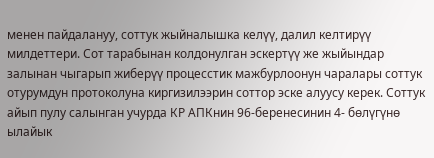менен пайдалануу, соттук жыйналышка келүү, далил келтирүү милдеттери. Сот тарабынан колдонулган эскертүү же жыйындар залынан чыгарып жиберүү процесстик мажбурлоонун чаралары соттук отурумдун протоколуна киргизилээрин соттор эске алуусу керек. Соттук айып пулу салынган учурда КР АПКнин 96-беренесинин 4- бөлүгүнө ылайык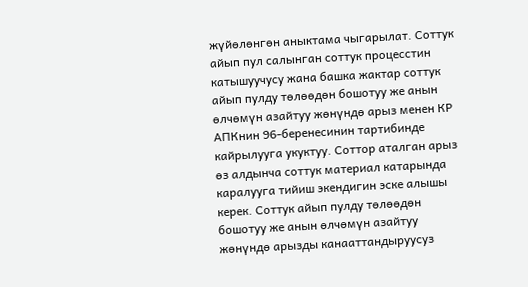жүйөлөнгөн аныктама чыгарылат. Соттук айып пул салынган соттук процесстин катышуучусу жана башка жактар соттук айып пулду төлөөдөн бошотуу же анын өлчөмүн азайтуу жөнүндө арыз менен КР АПКнин 96-беренесинин тартибинде кайрылууга укуктуу. Соттор аталган арыз өз алдынча соттук материал катарында каралууга тийиш экендигин эске алышы керек. Соттук айып пулду төлөөдөн бошотуу же анын өлчөмүн азайтуу жөнүндө арызды канааттандыруусуз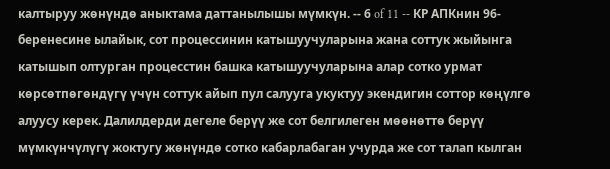калтыруу жөнүндө аныктама даттанылышы мүмкүн. -- 6 of 11 -- КР АПКнин 96-беренесине ылайык, сот процессинин катышуучуларына жана соттук жыйынга катышып олтурган процесстин башка катышуучуларына алар сотко урмат көрсөтпөгөндүгү үчүн соттук айып пул салууга укуктуу экендигин соттор көңүлгө алуусу керек. Далилдерди дегеле берүү же сот белгилеген мөөнөттө берүү мүмкүнчүлүгү жоктугу жөнүндө сотко кабарлабаган учурда же сот талап кылган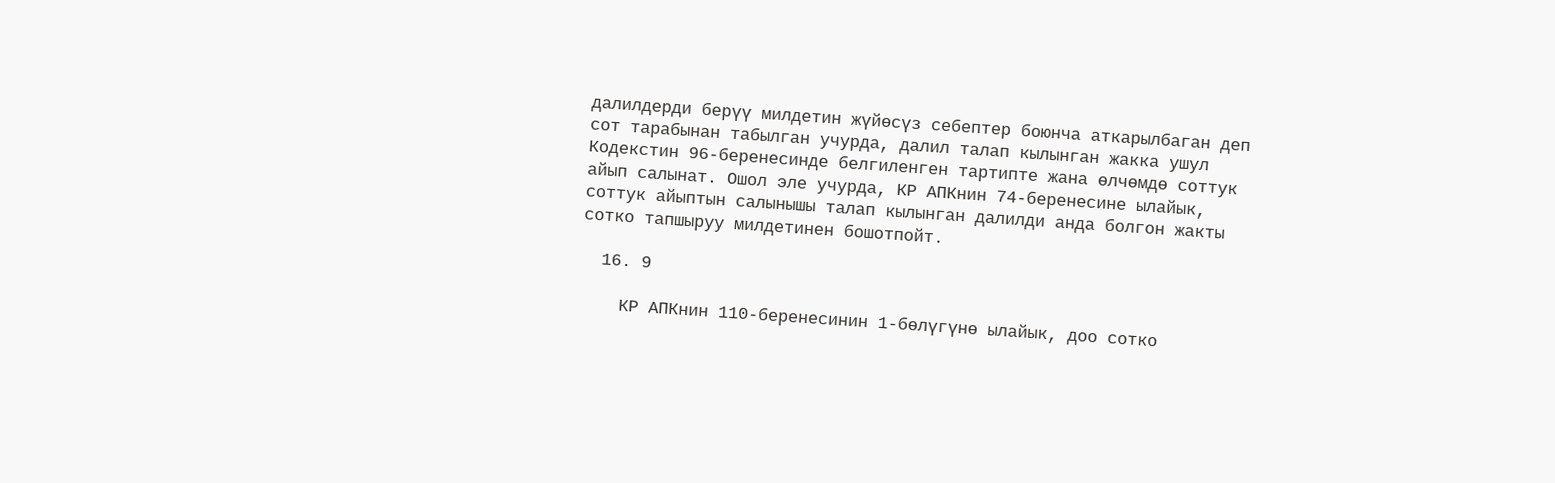далилдерди берүү милдетин жүйөсүз себептер боюнча аткарылбаган деп сот тарабынан табылган учурда, далил талап кылынган жакка ушул Кодекстин 96-беренесинде белгиленген тартипте жана өлчөмдө соттук айып салынат. Ошол эле учурда, КР АПКнин 74-беренесине ылайык, соттук айыптын салынышы талап кылынган далилди анда болгон жакты сотко тапшыруу милдетинен бошотпойт.

  16. 9

    КР АПКнин 110-беренесинин 1-бөлүгүнө ылайык, доо сотко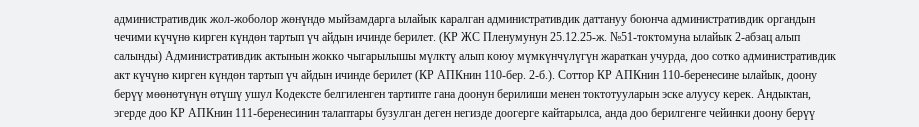административдик жол-жоболор жөнүндө мыйзамдарга ылайык каралган административдик даттануу боюнча административдик органдын чечими күчүнө кирген күндөн тартып үч айдын ичинде берилет. (КР ЖС Пленумунун 25.12.25-ж. №51-токтомуна ылайык 2-абзац алып салынды) Административдик актынын жокко чыгарылышы мүлктү алып коюу мүмкүнчүлүгүн жараткан учурда, доо сотко административдик акт күчүнө кирген күндөн тартып үч айдын ичинде берилет (КР АПКнин 110-бер. 2-б.). Соттор КР АПКнин 110-беренесине ылайык, доону берүү мөөнөтүнүн өтүшү ушул Кодексте белгиленген тартипте гана доонун берилиши менен токтотууларын эске алуусу керек. Андыктан, эгерде доо КР АПКнин 111-беренесинин талаптары бузулган деген негизде доогерге кайтарылса, анда доо берилгенге чейинки доону берүү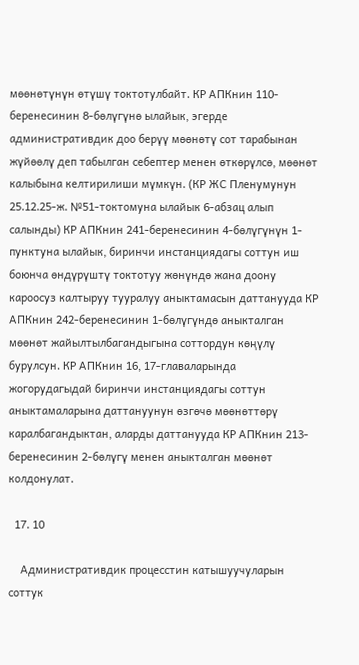мөөнөтүнүн өтүшү токтотулбайт. КР АПКнин 110-беренесинин 8-бөлүгүнө ылайык, эгерде административдик доо берүү мөөнөтү сот тарабынан жүйөөлү деп табылган себептер менен өткөрүлсө, мөөнөт калыбына келтирилиши мүмкүн. (КР ЖС Пленумунун 25.12.25-ж. №51-токтомуна ылайык 6-абзац алып салынды) КР АПКнин 241-беренесинин 4-бөлүгүнүн 1-пунктуна ылайык, биринчи инстанциядагы соттун иш боюнча өндүрүштү токтотуу жөнүндө жана доону кароосуз калтыруу тууралуу аныктамасын даттанууда КР АПКнин 242-беренесинин 1-бөлүгүндө аныкталган мөөнөт жайылтылбагандыгына соттордун көңүлү бурулсун. КР АПКнин 16, 17-главаларында жогорудагыдай биринчи инстанциядагы соттун аныктамаларына даттануунун өзгөчө мөөнөттөрү каралбагандыктан, аларды даттанууда КР АПКнин 213- беренесинин 2-бөлүгү менен аныкталган мөөнөт колдонулат.

  17. 10

    Административдик процесстин катышуучуларын соттук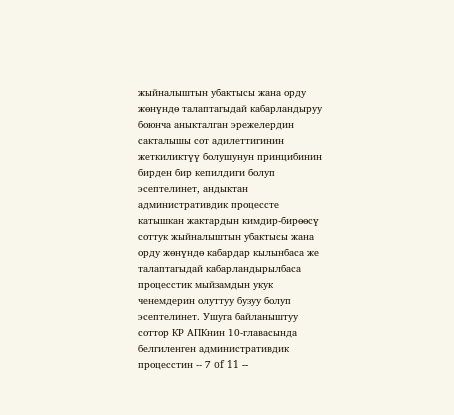жыйналыштын убактысы жана орду жөнүндө талаптагыдай кабарландыруу боюнча аныкталган эрежелердин сакталышы сот адилеттигинин жеткиликтүү болушунун принцибинин бирден бир кепилдиги болуп эсептелинет, андыктан административдик процессте катышкан жактардын кимдир-бирөөсү соттук жыйналыштын убактысы жана орду жөнүндө кабардар кылынбаса же талаптагыдай кабарландырылбаса процесстик мыйзамдын укук ченемдерин олуттуу бузуу болуп эсептелинет. Ушуга байланыштуу соттор КР АПКнин 10-главасында белгиленген административдик процесстин -- 7 of 11 --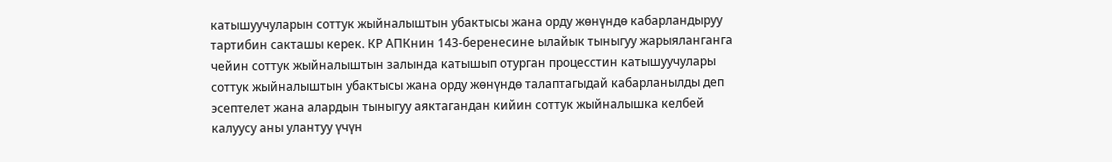катышуучуларын соттук жыйналыштын убактысы жана орду жөнүндө кабарландыруу тартибин сакташы керек. КР АПКнин 143-беренесине ылайык тыныгуу жарыяланганга чейин соттук жыйналыштын залында катышып отурган процесстин катышуучулары соттук жыйналыштын убактысы жана орду жөнүндө талаптагыдай кабарланылды деп эсептелет жана алардын тыныгуу аяктагандан кийин соттук жыйналышка келбей калуусу аны улантуу үчүн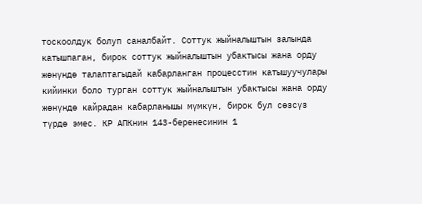тоскоолдук болуп саналбайт. Соттук жыйналыштын залында катышпаган, бирок соттук жыйналыштын убактысы жана орду жөнүндө талаптагыдай кабарланган процесстин катышуучулары кийинки боло турган соттук жыйналыштын убактысы жана орду жөнүндө кайрадан кабарланышы мүмкүн, бирок бул сөзсүз түрдө эмес. КР АПКнин 143-беренесинин 1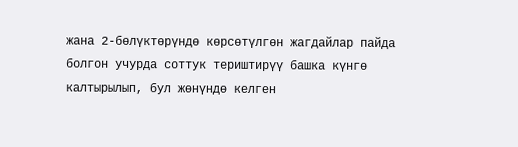жана 2-бөлүктөрүндө көрсөтүлгөн жагдайлар пайда болгон учурда соттук териштирүү башка күнгө калтырылып, бул жөнүндө келген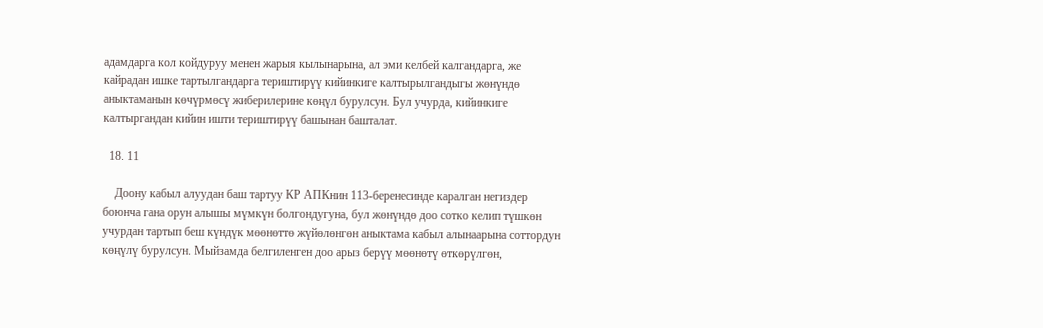адамдарга кол койдуруу менен жарыя кылынарына, ал эми келбей калгандарга, же кайрадан ишке тартылгандарга териштирүү кийинкиге калтырылгандыгы жөнүндө аныктаманын көчүрмөсү жиберилерине көңүл бурулсун. Бул учурда, кийинкиге калтыргандан кийин ишти териштирүү башынан башталат.

  18. 11

    Доону кабыл алуудан баш тартуу КР АПКнин 113-беренесинде каралган негиздер боюнча гана орун алышы мүмкүн болгондугуна, бул жөнүндө доо сотко келип түшкөн учурдан тартып беш күндүк мөөнөттө жүйөлөнгөн аныктама кабыл алынаарына соттордун көңүлү бурулсун. Мыйзамда белгиленген доо арыз берүү мөөнөтү өткөрүлгөн,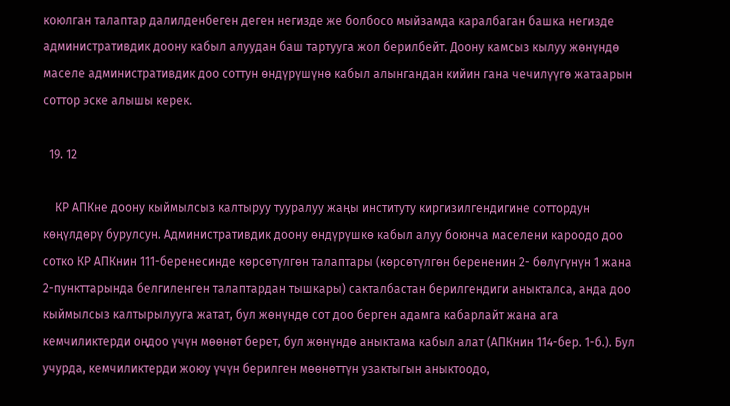коюлган талаптар далилденбеген деген негизде же болбосо мыйзамда каралбаган башка негизде административдик доону кабыл алуудан баш тартууга жол берилбейт. Доону камсыз кылуу жөнүндө маселе административдик доо соттун өндүрүшүнө кабыл алынгандан кийин гана чечилүүгө жатаарын соттор эске алышы керек.

  19. 12

    КР АПКне доону кыймылсыз калтыруу тууралуу жаңы институту киргизилгендигине соттордун көңүлдөрү бурулсун. Административдик доону өндүрүшкө кабыл алуу боюнча маселени кароодо доо сотко КР АПКнин 111-беренесинде көрсөтүлгөн талаптары (көрсөтүлгөн берененин 2- бөлүгүнүн 1 жана 2-пункттарында белгиленген талаптардан тышкары) сакталбастан берилгендиги аныкталса, анда доо кыймылсыз калтырылууга жатат, бул жөнүндө сот доо берген адамга кабарлайт жана ага кемчиликтерди оңдоо үчүн мөөнөт берет, бул жөнүндө аныктама кабыл алат (АПКнин 114-бер. 1-б.). Бул учурда, кемчиликтерди жоюу үчүн берилген мөөнөттүн узактыгын аныктоодо,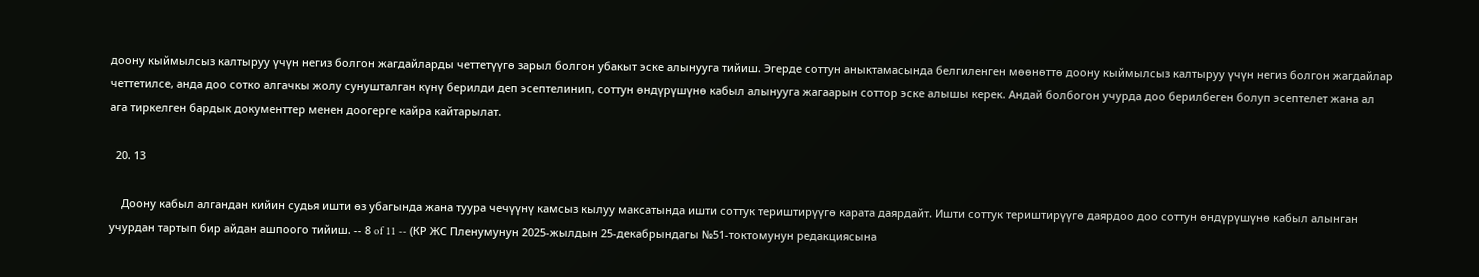доону кыймылсыз калтыруу үчүн негиз болгон жагдайларды четтетүүгө зарыл болгон убакыт эске алынууга тийиш. Эгерде соттун аныктамасында белгиленген мөөнөттө доону кыймылсыз калтыруу үчүн негиз болгон жагдайлар четтетилсе, анда доо сотко алгачкы жолу сунушталган күнү берилди деп эсептелинип, соттун өндүрүшүнө кабыл алынууга жагаарын соттор эске алышы керек. Андай болбогон учурда доо берилбеген болуп эсептелет жана ал ага тиркелген бардык документтер менен доогерге кайра кайтарылат.

  20. 13

    Доону кабыл алгандан кийин судья ишти өз убагында жана туура чечүүнү камсыз кылуу максатында ишти соттук териштирүүгө карата даярдайт. Ишти соттук териштирүүгө даярдоо доо соттун өндүрүшүнө кабыл алынган учурдан тартып бир айдан ашпоого тийиш. -- 8 of 11 -- (КР ЖС Пленумунун 2025-жылдын 25-декабрындагы №51-токтомунун редакциясына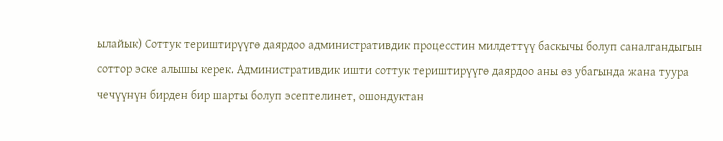ылайык) Соттук териштирүүгө даярдоо административдик процесстин милдеттүү баскычы болуп саналгандыгын соттор эске алышы керек. Административдик ишти соттук териштирүүгө даярдоо аны өз убагында жана туура чечүүнүн бирден бир шарты болуп эсептелинет, ошондуктан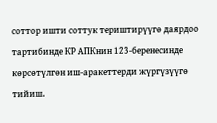соттор ишти соттук териштирүүгө даярдоо тартибинде КР АПКнин 123-беренесинде көрсөтүлгөн иш-аракеттерди жүргүзүүгө тийиш.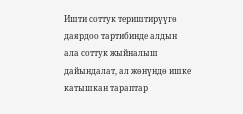Ишти соттук териштирүүгө даярдоо тартибинде алдын ала соттук жыйналыш дайындалат, ал жөнүндө ишке катышкан тараптар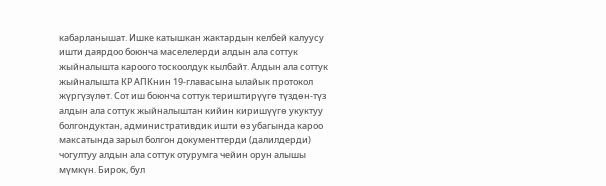кабарланышат. Ишке катышкан жактардын келбей калуусу ишти даярдоо боюнча маселелерди алдын ала соттук жыйналышта кароого тоскоолдук кылбайт. Алдын ала соттук жыйналышта КР АПКнин 19-главасына ылайык протокол жүргүзүлөт. Сот иш боюнча соттук териштирүүгө түздөн-түз алдын ала соттук жыйналыштан кийин киришүүгө укуктуу болгондуктан, административдик ишти өз убагында кароо максатында зарыл болгон документтерди (далилдерди) чогултуу алдын ала соттук отурумга чейин орун алышы мүмкүн. Бирок, бул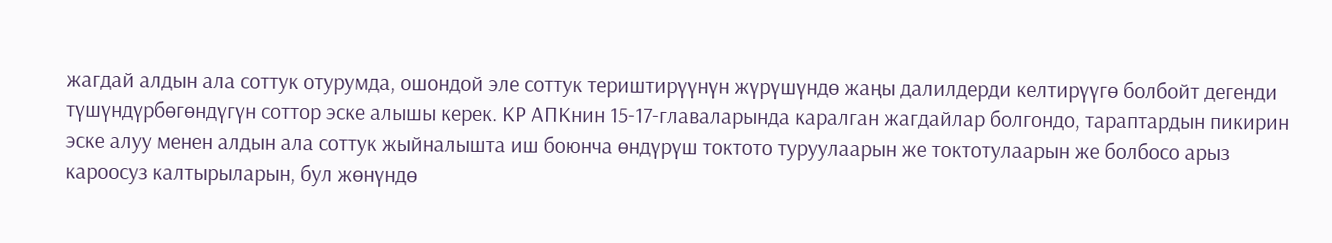жагдай алдын ала соттук отурумда, ошондой эле соттук териштирүүнүн жүрүшүндө жаңы далилдерди келтирүүгө болбойт дегенди түшүндүрбөгөндүгүн соттор эске алышы керек. КР АПКнин 15-17-главаларында каралган жагдайлар болгондо, тараптардын пикирин эске алуу менен алдын ала соттук жыйналышта иш боюнча өндүрүш токтото туруулаарын же токтотулаарын же болбосо арыз кароосуз калтырыларын, бул жөнүндө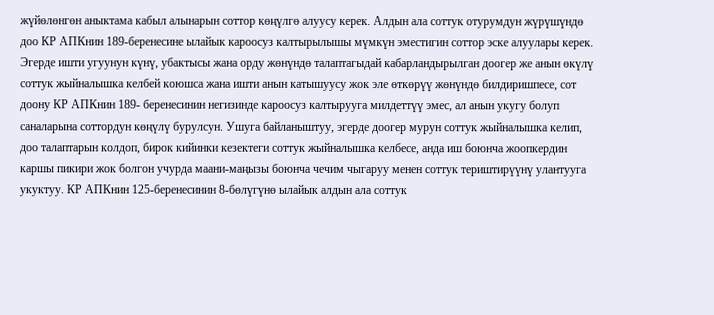жүйөлөнгөн аныктама кабыл алынарын соттор көңүлгө алуусу керек. Алдын ала соттук отурумдун жүрүшүндө доо КР АПКнин 189-беренесине ылайык кароосуз калтырылышы мүмкүн эместигин соттор эске алуулары керек. Эгерде ишти угуунун күнү, убактысы жана орду жөнүндө талаптагыдай кабарландырылган доогер же анын өкүлү соттук жыйналышка келбей коюшса жана ишти анын катышуусу жок эле өткөрүү жөнүндө билдиришпесе, сот доону КР АПКнин 189- беренесинин негизинде кароосуз калтырууга милдеттүү эмес, ал анын укугу болуп саналарына соттордун көңүлү бурулсун. Ушуга байланыштуу, эгерде доогер мурун соттук жыйналышка келип, доо талаптарын колдоп, бирок кийинки кезектеги соттук жыйналышка келбесе, анда иш боюнча жоопкердин каршы пикири жок болгон учурда маани-маңызы боюнча чечим чыгаруу менен соттук териштирүүнү улантууга укуктуу. КР АПКнин 125-беренесинин 8-бөлүгүнө ылайык алдын ала соттук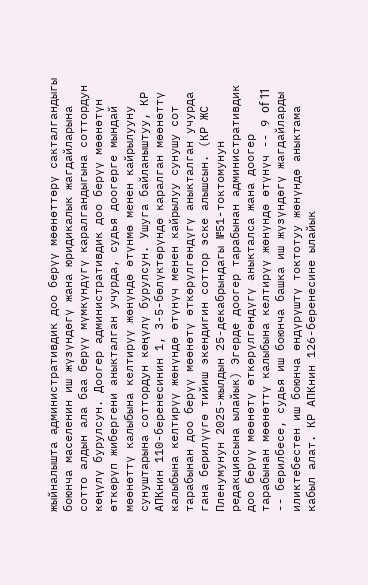жыйналышта административдик доо берүү мөөнөттөрү сакталгандыгы боюнча маселенин иш жүзүндөгү жана юридикалык жагдайларына сотто алдын ала баа берүү мүмкүндүгү каралгандыгына соттордун көңүлү бурулсун. Доогер административдик доо берүү мөөнөтүн өткөрүп жибергени аныкталган учурда, судья доогерге мындай мөөнөттү калыбына келтирүү жөнүндө өтүнмө менен кайрылууну сунуштарына соттордун көңүлү бурулсун. Ушуга байланыштуу, КР АПКнин 110-беренесинин 1, 3-5-бөлүктөрүндө каралган мөөнөттү калыбына келтирүү жөнүндө өтүнүч менен кайрылуу сунушу сот тарабынан доо берүү мөөнөтү өткөрүлгөндүгү аныкталган учурда гана берилүүгө тийиш экендигин соттор эске алышсын. (КР ЖС Пленумунун 2025-жылдын 25-декабрындагы №51-токтомунун редакциясына ылайык) Эгерде доогер тарабынан административдик доо берүү мөөнөтү өткөрүлгөндүгү аныкталса жана доогер тарабынан мөөнөттү калыбына келтирүү жөнүндө өтүнүч -- 9 of 11 -- берилбесе, судья иш боюнча башка иш жүзүндөгү жагдайларды иликтебестен иш боюнча өндүрүштү токтотуу жөнүндө аныктама кабыл алат. КР АПКнин 126-беренесине ылайык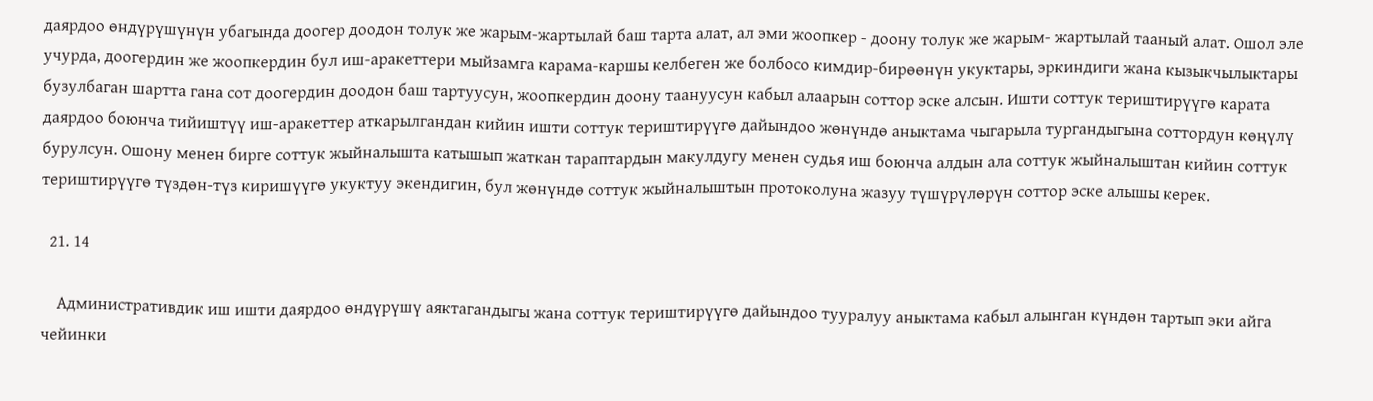даярдоо өндүрүшүнүн убагында доогер доодон толук же жарым-жартылай баш тарта алат, ал эми жоопкер - доону толук же жарым- жартылай тааный алат. Ошол эле учурда, доогердин же жоопкердин бул иш-аракеттери мыйзамга карама-каршы келбеген же болбосо кимдир-бирөөнүн укуктары, эркиндиги жана кызыкчылыктары бузулбаган шартта гана сот доогердин доодон баш тартуусун, жоопкердин доону таануусун кабыл алаарын соттор эске алсын. Ишти соттук териштирүүгө карата даярдоо боюнча тийиштүү иш-аракеттер аткарылгандан кийин ишти соттук териштирүүгө дайындоо жөнүндө аныктама чыгарыла тургандыгына соттордун көңүлү бурулсун. Ошону менен бирге соттук жыйналышта катышып жаткан тараптардын макулдугу менен судья иш боюнча алдын ала соттук жыйналыштан кийин соттук териштирүүгө түздөн-түз киришүүгө укуктуу экендигин, бул жөнүндө соттук жыйналыштын протоколуна жазуу түшүрүлөрүн соттор эске алышы керек.

  21. 14

    Административдик иш ишти даярдоо өндүрүшү аяктагандыгы жана соттук териштирүүгө дайындоо тууралуу аныктама кабыл алынган күндөн тартып эки айга чейинки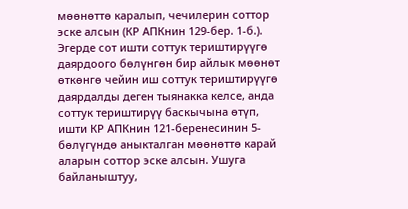мөөнөттө каралып, чечилерин соттор эске алсын (КР АПКнин 129-бер. 1-б.). Эгерде сот ишти соттук териштирүүгө даярдоого бөлүнгөн бир айлык мөөнөт өткөнгө чейин иш соттук териштирүүгө даярдалды деген тыянакка келсе, анда соттук териштирүү баскычына өтүп, ишти КР АПКнин 121-беренесинин 5-бөлүгүндө аныкталган мөөнөттө карай аларын соттор эске алсын. Ушуга байланыштуу,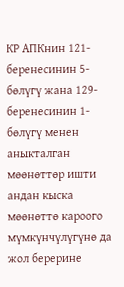КР АПКнин 121-беренесинин 5- бөлүгү жана 129-беренесинин 1-бөлүгү менен аныкталган мөөнөттөр ишти андан кыска мөөнөттө кароого мүмкүнчүлүгүнө да жол берерине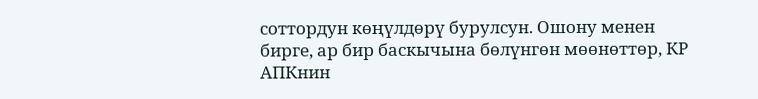соттордун көңүлдөрү бурулсун. Ошону менен бирге, ар бир баскычына бөлүнгөн мөөнөттөр, КР АПКнин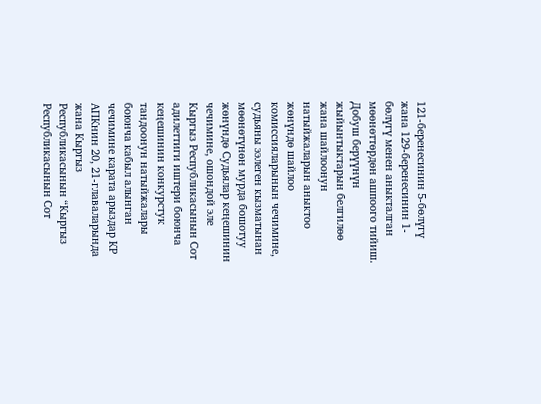121-беренесинин 5-бөлүгү жана 129-беренесинин 1-бөлүгү менен аныкталган мөөнөттөрдөн ашпоого тийиш. Добуш берүүнүн жыйынтыктарын белгилөө жана шайлоонун натыйжаларын аныктоо жөнүндө шайлоо комиссияларынын чечимине, судьяны ээлеген кызматынан мөөнөтүнөн мурда бошотуу жөнүндө Судьялар кеңешинин чечимине, ошондой эле Кыргыз Республикасынын Сот адилеттиги иштери боюнча кеңешинин конкурстук тандоонун натыйжалары боюнча кабыл алынган чечимине карата арыздар КР АПКнин 20, 21-главаларында жана Кыргыз Республикасынын “Кыргыз Республикасынын Сот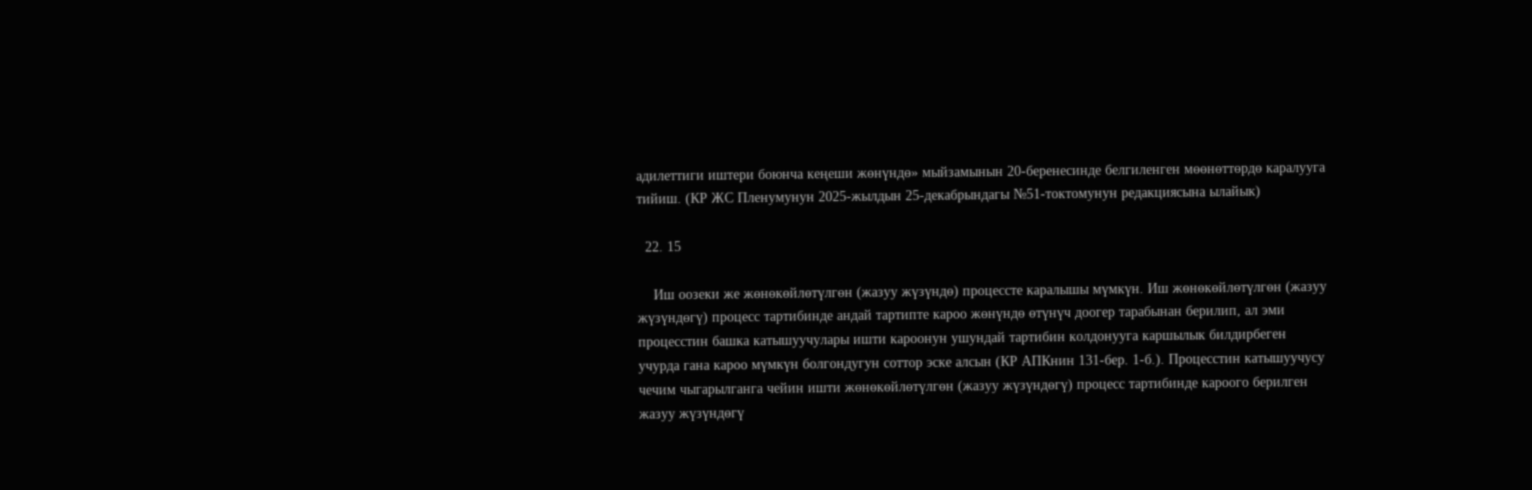адилеттиги иштери боюнча кеңеши жөнүндө» мыйзамынын 20-беренесинде белгиленген мөөнөттөрдө каралууга тийиш. (КР ЖС Пленумунун 2025-жылдын 25-декабрындагы №51-токтомунун редакциясына ылайык)

  22. 15

    Иш оозеки же жөнөкөйлөтүлгөн (жазуу жүзүндө) процессте каралышы мүмкүн. Иш жөнөкөйлөтүлгөн (жазуу жүзүндөгү) процесс тартибинде андай тартипте кароо жөнүндө өтүнүч доогер тарабынан берилип, ал эми процесстин башка катышуучулары ишти кароонун ушундай тартибин колдонууга каршылык билдирбеген учурда гана кароо мүмкүн болгондугун соттор эске алсын (КР АПКнин 131-бер. 1-б.). Процесстин катышуучусу чечим чыгарылганга чейин ишти жөнөкөйлөтүлгөн (жазуу жүзүндөгү) процесс тартибинде кароого берилген жазуу жүзүндөгү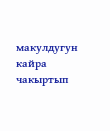макулдугун кайра чакыртып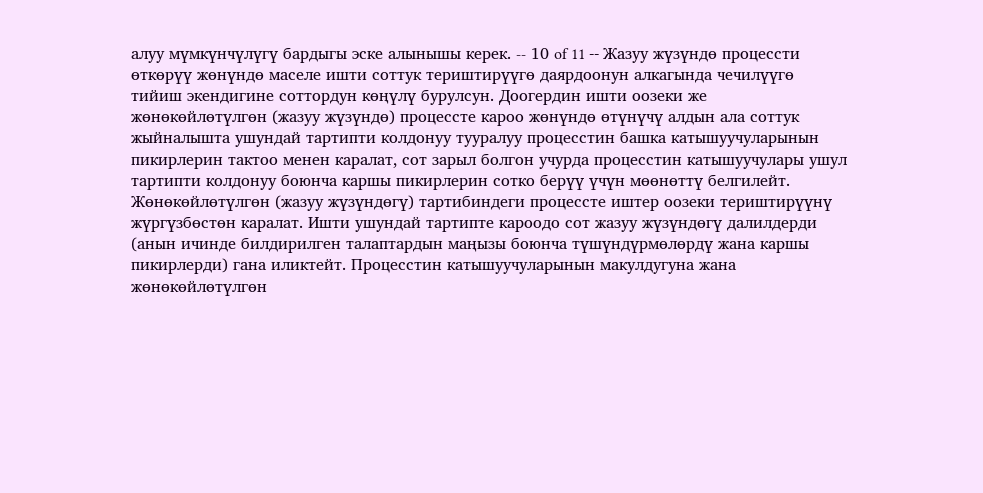алуу мүмкүнчүлүгү бардыгы эске алынышы керек. -- 10 of 11 -- Жазуу жүзүндө процессти өткөрүү жөнүндө маселе ишти соттук териштирүүгө даярдоонун алкагында чечилүүгө тийиш экендигине соттордун көңүлү бурулсун. Доогердин ишти оозеки же жөнөкөйлөтүлгөн (жазуу жүзүндө) процессте кароо жөнүндө өтүнүчү алдын ала соттук жыйналышта ушундай тартипти колдонуу тууралуу процесстин башка катышуучуларынын пикирлерин тактоо менен каралат, сот зарыл болгон учурда процесстин катышуучулары ушул тартипти колдонуу боюнча каршы пикирлерин сотко берүү үчүн мөөнөттү белгилейт. Жөнөкөйлөтүлгөн (жазуу жүзүндөгү) тартибиндеги процессте иштер оозеки териштирүүнү жүргүзбөстөн каралат. Ишти ушундай тартипте кароодо сот жазуу жүзүндөгү далилдерди (анын ичинде билдирилген талаптардын маңызы боюнча түшүндүрмөлөрдү жана каршы пикирлерди) гана иликтейт. Процесстин катышуучуларынын макулдугуна жана жөнөкөйлөтүлгөн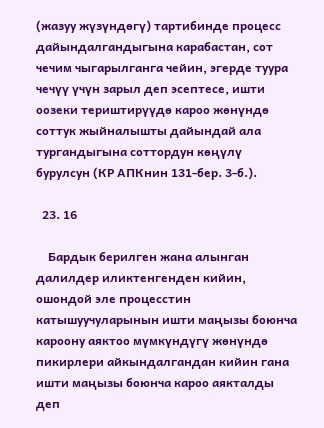(жазуу жүзүндөгү) тартибинде процесс дайындалгандыгына карабастан, сот чечим чыгарылганга чейин, эгерде туура чечүү үчүн зарыл деп эсептесе, ишти оозеки териштирүүдө кароо жөнүндө соттук жыйналышты дайындай ала тургандыгына соттордун көңүлү бурулсун (КР АПКнин 131-бер. 3-б.).

  23. 16

    Бардык берилген жана алынган далилдер иликтенгенден кийин, ошондой эле процесстин катышуучуларынын ишти маңызы боюнча кароону аяктоо мүмкүндүгү жөнүндө пикирлери айкындалгандан кийин гана ишти маңызы боюнча кароо аякталды деп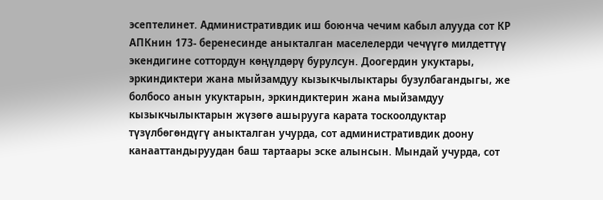эсептелинет. Административдик иш боюнча чечим кабыл алууда сот КР АПКнин 173- беренесинде аныкталган маселелерди чечүүгө милдеттүү экендигине соттордун көңүлдөрү бурулсун. Доогердин укуктары, эркиндиктери жана мыйзамдуу кызыкчылыктары бузулбагандыгы, же болбосо анын укуктарын, эркиндиктерин жана мыйзамдуу кызыкчылыктарын жүзөгө ашырууга карата тоскоолдуктар түзүлбөгөндүгү аныкталган учурда, сот административдик доону канааттандыруудан баш тартаары эске алынсын. Мындай учурда, сот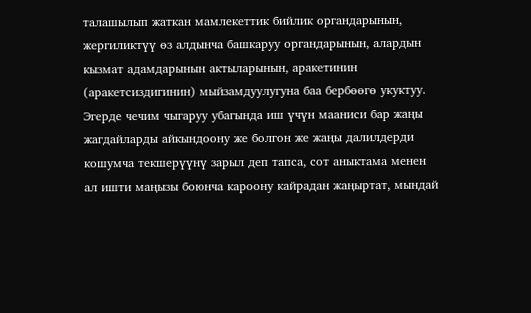талашылып жаткан мамлекеттик бийлик органдарынын, жергиликтүү өз алдынча башкаруу органдарынын, алардын кызмат адамдарынын актыларынын, аракетинин (аракетсиздигинин) мыйзамдуулугуна баа бербөөгө укуктуу. Эгерде чечим чыгаруу убагында иш үчүн мааниси бар жаңы жагдайларды айкындоону же болгон же жаңы далилдерди кошумча текшерүүнү зарыл деп тапса, сот аныктама менен ал ишти маңызы боюнча кароону кайрадан жаңыртат, мындай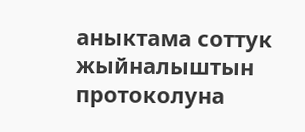аныктама соттук жыйналыштын протоколуна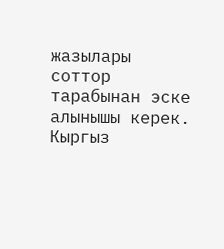жазылары соттор тарабынан эске алынышы керек. Кыргыз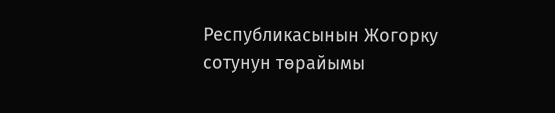Республикасынын Жогорку сотунун төрайымы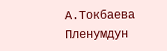А.Токбаева Пленумдун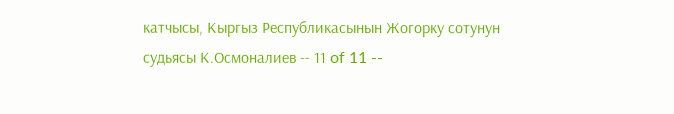катчысы, Кыргыз Республикасынын Жогорку сотунун судьясы К.Осмоналиев -- 11 of 11 --